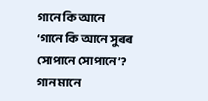গানে কি আনে
‘গানে কি আনে সুৰৰ সোপানে সোপানে’? গান মানে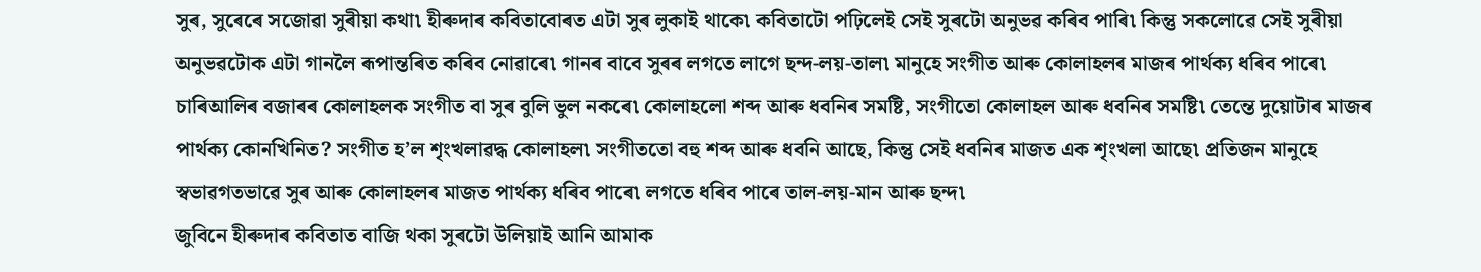সুৰ, সুৰেৰে সজোৱা সুৰীয়া কথা৷ হীৰুদাৰ কবিতাবোৰত এটা সুৰ লুকাই থাকে৷ কবিতাটো পঢ়িলেই সেই সুৰটো অনুভৱ কৰিব পাৰি৷ কিন্তু সকলোৱে সেই সুৰীয়া অনুভৱটোক এটা গানলৈ ৰূপান্তৰিত কৰিব নোৱাৰে৷ গানৰ বাবে সুৰৰ লগতে লাগে ছন্দ-লয়-তাল৷ মানুহে সংগীত আৰু কোলাহলৰ মাজৰ পাৰ্থক্য ধৰিব পাৰে৷ চাৰিআলিৰ বজাৰৰ কোলাহলক সংগীত বা সুৰ বুলি ভুল নকৰে৷ কোলাহলো শব্দ আৰু ধবনিৰ সমষ্টি, সংগীতো কোলাহল আৰু ধবনিৰ সমষ্টি৷ তেন্তে দুয়োটাৰ মাজৰ পাৰ্থক্য কোনখিনিত? সংগীত হ’ল শৃংখলাৱদ্ধ কোলাহল৷ সংগীততো বহু শব্দ আৰু ধবনি আছে, কিন্তু সেই ধবনিৰ মাজত এক শৃংখলা আছে৷ প্ৰতিজন মানুহে স্বভাৱগতভাৱে সুৰ আৰু কোলাহলৰ মাজত পাৰ্থক্য ধৰিব পাৰে৷ লগতে ধৰিব পাৰে তাল-লয়-মান আৰু ছন্দ৷
জুবিনে হীৰুদাৰ কবিতাত বাজি থকা সুৰটো উলিয়াই আনি আমাক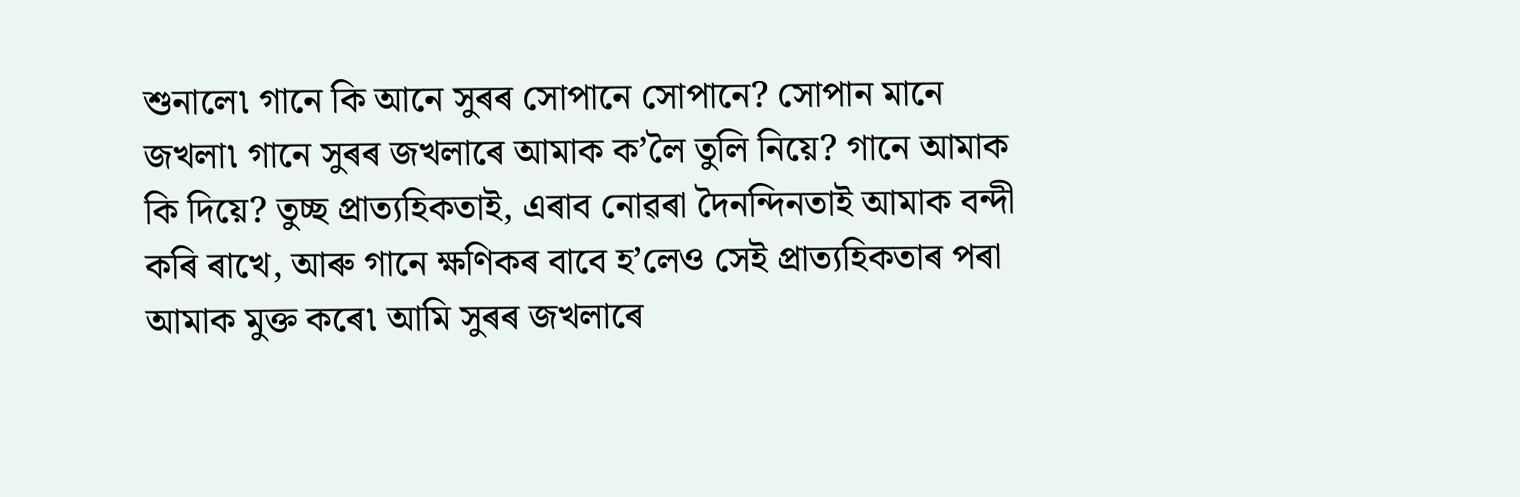শুনালে৷ গানে কি আনে সুৰৰ সোপানে সোপানে? সোপান মানে জখলা৷ গানে সুৰৰ জখলাৰে আমাক ক’লৈ তুলি নিয়ে? গানে আমাক কি দিয়ে? তুচ্ছ প্ৰাত্যহিকতাই, এৰাব নোৱৰা দৈনন্দিনতাই আমাক বন্দী কৰি ৰাখে, আৰু গানে ক্ষণিকৰ বাবে হ’লেও সেই প্ৰাত্যহিকতাৰ পৰা আমাক মুক্ত কৰে৷ আমি সুৰৰ জখলাৰে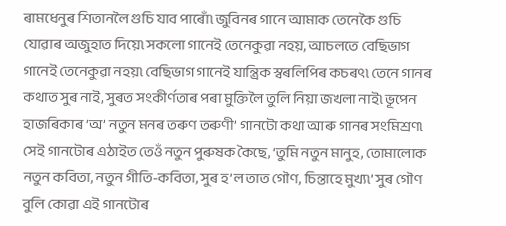ৰামধেনুৰ শিতানলৈ গুচি যাব পাৰোঁ৷ জুবিনৰ গানে আমাক তেনেকৈ গুচি যোৱাৰ অজুহাত দিয়ে৷ সকলো গানেই তেনেকুৱা নহয়, আচলতে বেছিভাগ গানেই তেনেকুৱা নহয়৷ বেছিভাগ গানেই যান্ত্ৰিক স্বৰলিপিৰ কচৰৎ৷ তেনে গানৰ কথাত সুৰ নাই, সুৰত সংকীৰ্ণতাৰ পৰা মুক্তিলৈ তুলি নিয়া জখলা নাই৷ ভূপেন হাজৰিকাৰ ‘অ’ নতুন মনৰ তৰুণ তৰুণী’ গানটো কথা আৰু গানৰ সংমিশ্ৰণ৷ সেই গানটোৰ এঠাইত তেওঁ নতুন পুৰুষক কৈছে, ‘তুমি নতুন মানুহ, তোমালোক নতুন কবিতা, নতুন গীতি-কবিতা, সুৰ হ’ল তাত গৌণ, চিন্তাহে মুখ্য৷’ সুৰ গৌণ বুলি কোৱা এই গানটোৰ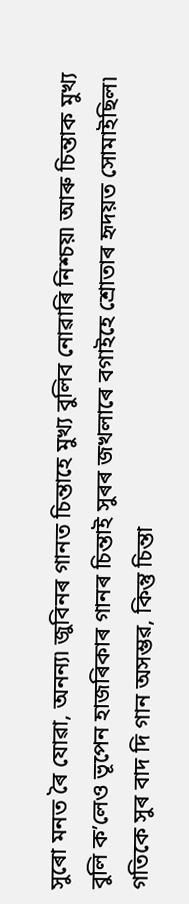সুৰো মনত ৰৈ যোৱা, অনন্য৷ জুবিনৰ গানত চিন্তাহে মুখ্য বুলিব নোৱাৰি নিশ্চয়৷ আৰু চিন্তাক মুখ্য বুলি ক’লেও ভূপেন হাজৰিকাৰ গানৰ চিন্তাই সুৰৰ জখলাৰে বগাইহে শ্ৰোতাৰ হৃদয়ত সোমাইছিল৷ গতিকে সুৰ বাদ দি গান অসম্ভৱ, কিন্তু চিন্তা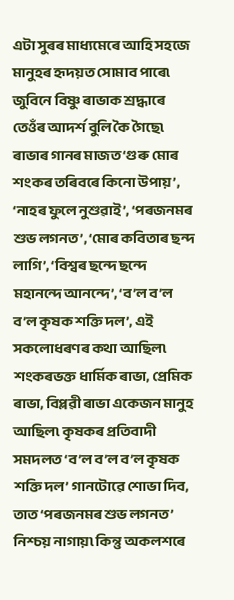এটা সুৰৰ মাধ্যমেৰে আহি সহজে মানুহৰ হৃদয়ত সোমাব পাৰে৷
জুবিনে বিষ্ণু ৰাভাক শ্ৰদ্ধাৰে তেওঁৰ আদৰ্শ বুলি কৈ গৈছে৷ ৰাভাৰ গানৰ মাজত ‘গুৰু মোৰ শংকৰ তৰিবৰে কিনো উপায়’, ‘নাহৰ ফুলে নুশুৱাই’, ‘পৰজনমৰ শুভ লগনত’, ‘মোৰ কবিতাৰ ছন্দ লাগি’, ‘বিশ্বৰ ছন্দে ছন্দে মহানন্দে আনন্দে’, ‘ব’ল ব’ল ব’ল কৃষক শক্তি দল’, এই সকলোধৰণৰ কথা আছিল৷ শংকৰভক্ত ধাৰ্মিক ৰাভা, প্ৰেমিক ৰাভা, বিপ্লৱী ৰাভা একেজন মানুহ আছিল৷ কৃষকৰ প্ৰতিবাদী সমদলত ‘ব’ল ব’ল ব’ল কৃষক শক্তি দল’ গানটোৱে শোভা দিব, তাত ‘পৰজনমৰ শুভ লগনত’ নিশ্চয় নাগায়৷ কিন্তু অকলশৰে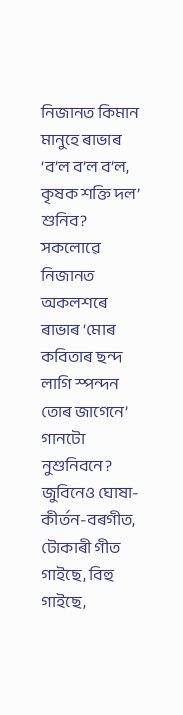নিজানত কিমান মানুহে ৰাভাৰ ‘ব’ল ব’ল ব’ল, কৃষক শক্তি দল’ শুনিব? সকলোৱে নিজানত অকলশৰে ৰাভাৰ ‘মোৰ কবিতাৰ ছন্দ লাগি স্পন্দন তোৰ জাগেনে’ গানটো নুশুনিবনে?
জুবিনেও ঘোষা-কীৰ্তন-বৰগীত, টোকাৰী গীত গাইছে, বিহু গাইছে,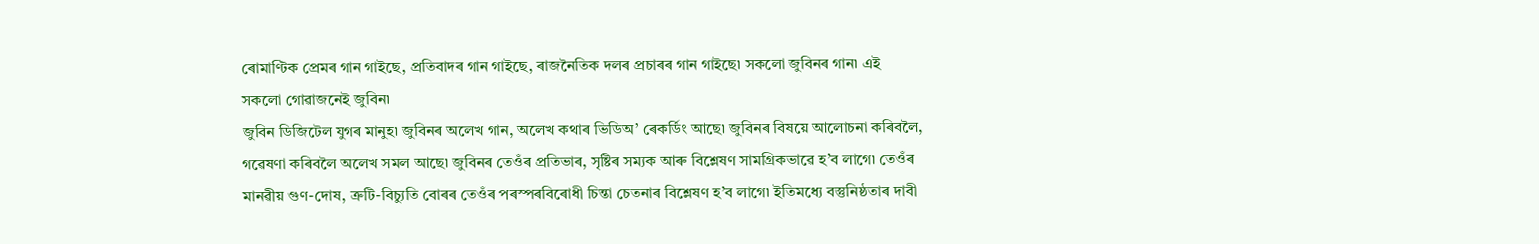ৰোমাণ্টিক প্ৰেমৰ গান গাইছে, প্ৰতিবাদৰ গান গাইছে, ৰাজনৈতিক দলৰ প্ৰচাৰৰ গান গাইছে৷ সকলো জুবিনৰ গান৷ এই সকলো গোৱাজনেই জুবিন৷
জুবিন ডিজিটেল যুগৰ মানুহ৷ জুবিনৰ অলেখ গান, অলেখ কথাৰ ভিডিঅ’ ৰেকৰ্ডিং আছে৷ জুবিনৰ বিষয়ে আলোচনা কৰিবলৈ, গৱেষণা কৰিবলৈ অলেখ সমল আছে৷ জুবিনৰ তেওঁৰ প্ৰতিভাৰ, সৃষ্টিৰ সম্যক আৰু বিশ্লেষণ সামগ্ৰিকভাৱে হ’ব লাগে৷ তেওঁৰ মানৱীয় গুণ-দোষ, ত্ৰুটি-বিচ্যুতি বোৰৰ তেওঁৰ পৰস্পৰবিৰোধী চিন্তা চেতনাৰ বিশ্লেষণ হ’ব লাগে৷ ইতিমধ্যে বস্তুনিষ্ঠতাৰ দাবী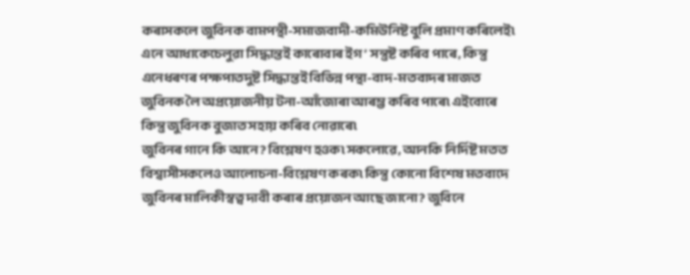কৰাসকলে জুবিনক বামপন্থী-সমাজবাদী-কমিউনিষ্ট বুলি প্ৰমাণ কৰিলেই৷ এনে আধাকেচেলুৱা সিদ্ধান্তই কাৰোবাৰ ইগ’ সন্তুষ্ট কৰিব পাৰে, কিন্তু এনেধৰণৰ পক্ষপাতদুষ্ট সিদ্ধান্তই বিভিন্ন পন্থা-বাদ-মতবাদৰ মাজত জুবিনক লৈ অপ্ৰয়োজনীয় টনা-আঁজোৰা আৰম্ভ কৰিব পাৰে৷ এইবোৰে কিন্তু জুবিনক বুজাত সহায় কৰিব নোৱাৰে৷
জুবিনৰ গানে কি আনে? বিশ্লেষণ হওক৷ সকলোৱে, আনকি নিৰ্দিষ্ট মতত বিশ্বাসীসকলেও আলোচনা-বিশ্লেষণ কৰক৷ কিন্তু কোনো বিশেষ মতবাদে জুবিনৰ মালিকীস্বত্ব দাবী কৰাৰ প্ৰয়োজন আছে জানো? জুবিনে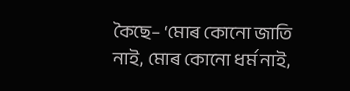কৈছে– ‘মোৰ কোনো জাতি নাই, মোৰ কোনো ধৰ্ম নাই,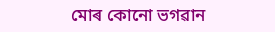মোৰ কোনো ভগৱান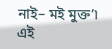নাই– মই মুক্ত’৷ এই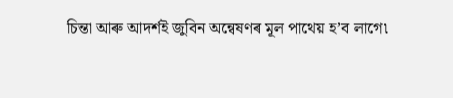চিন্তা আৰু আদৰ্শই জুবিন অন্বেষণৰ মূল পাথেয় হ’ব লাগে৷